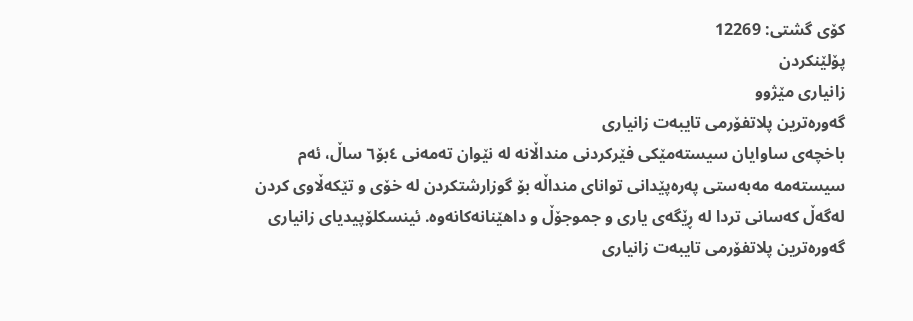كۆی گشتی: 12269
پۆلێنكردن
زانیاری مێژوو
گەورەترین پلاتفۆرمی تایبەت زانیاری
باخچەی ساوایان سیستەمێکی فێرکردنی منداڵانە لە نێوان تەمەنی ٤بۆ٦ ساڵ، ئەم سیستەمە مەبەستی پەرەپێدانی توانای منداڵە بۆ گوزارشتکردن لە خۆی و تێکەڵاوی کردن لەگەڵ کەسانی تردا لە ڕێگەی یاری و جموجۆڵ و داهێنانەکانەوە. ئینسكلۆپیدیای زانیاری
گەورەترین پلاتفۆرمی تایبەت زانیاری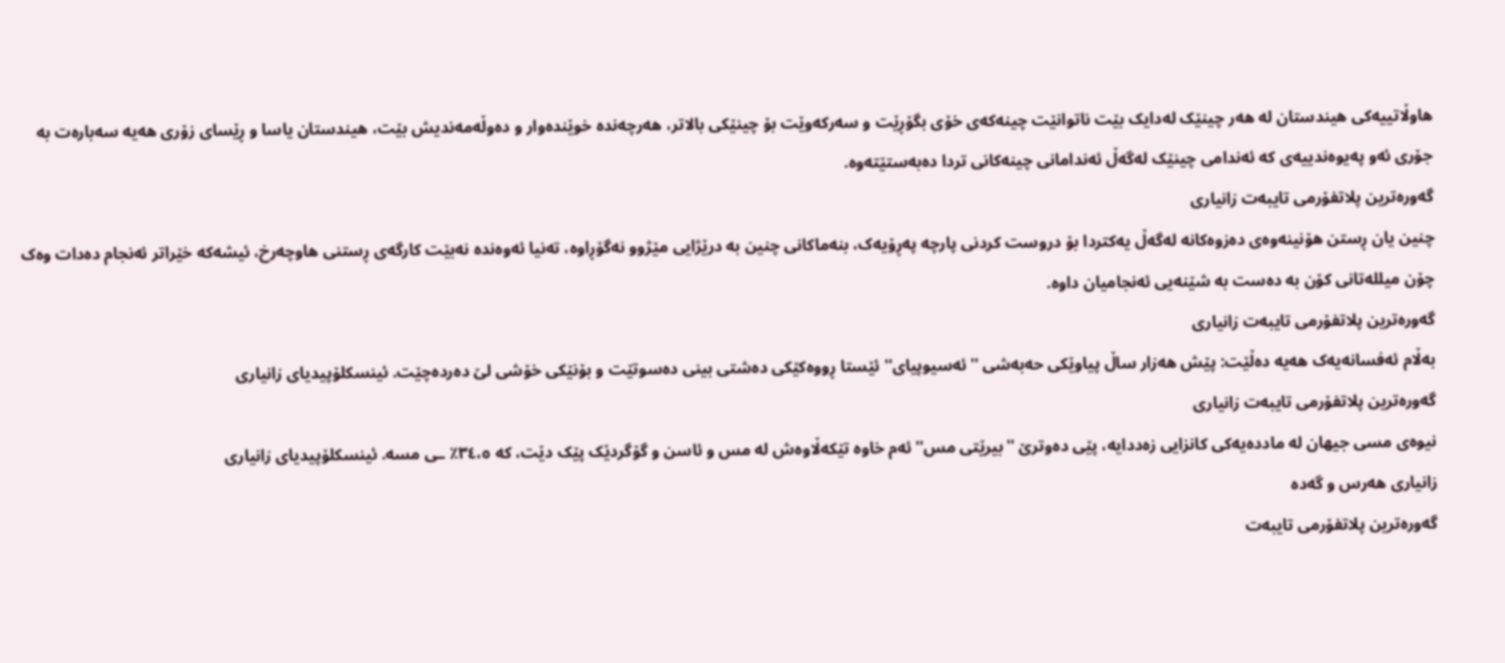هاوڵاتییەکی هیندستان لە هەر چینێک لەدایک بێت ناتوانێت چینەکەی خۆی بگۆڕێت و سەرکەوێت بۆ چینێکی بالاتر، هەرچەندە خوێندەوار و دەوڵەمەندیش بێت، هیندستان یاسا و ڕێسای زۆری هەیە سەبارەت بە جۆری ئەو پەیوەندییەی کە ئەندامی چینێک لەگەڵ ئەندامانی چینەکانی تردا دەبەستێتەوە.
گەورەترین پلاتفۆرمی تایبەت زانیاری
چنین یان ڕستن هۆنینەوەی دەزوەکانە لەگەڵ یەکتردا بۆ دروست کردنی پارچە پەڕۆیەک، بنەماکانی چنین بە درێژایی مێژوو نەگۆڕاوە، تەنیا ئەوەندە نەبێت کارگەی ڕستنی هاوچەرخ، ئیشەکە خێراتر ئەنجام دەدات وەک چۆن میللەتانی کۆن بە دەست بە شێنەیی ئەنجامیان داوە.
گەورەترین پلاتفۆرمی تایبەت زانیاری
بەڵام ئەفسانەیەک هەیە دەڵێت: پێش هەزار ساڵ پیاوێکی حەبەشی ''ئەسیوپیای'' ئێستا ڕووەکێکی دەشتی بینی دەسوتێت و بۆنێکی خۆشی لێ دەردەچێت. ئینسكلۆپیدیای زانیاری
گەورەترین پلاتفۆرمی تایبەت زانیاری
نیوەی مسی جیهان لە ماددەیەکی کانزایی زەددایە، پێی دەوترێ ''بیرێتی مس'' ئەم خاوە تێکەڵاوەش لە مس و ئاسن و گۆگردێک پێک دێت، کە ٣٤،٥٪ ـی مسە. ئینسكلۆپیدیای زانیاری
زانیاری هەرس و گەدە
گەورەترین پلاتفۆرمی تایبەت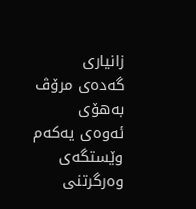زانیاری
گە‌دە‌ی مرۆڤ بە‌ھۆی ئە‌وە‌ی یە‌كە‌م وێستگە‌ی وە‌رگرتنی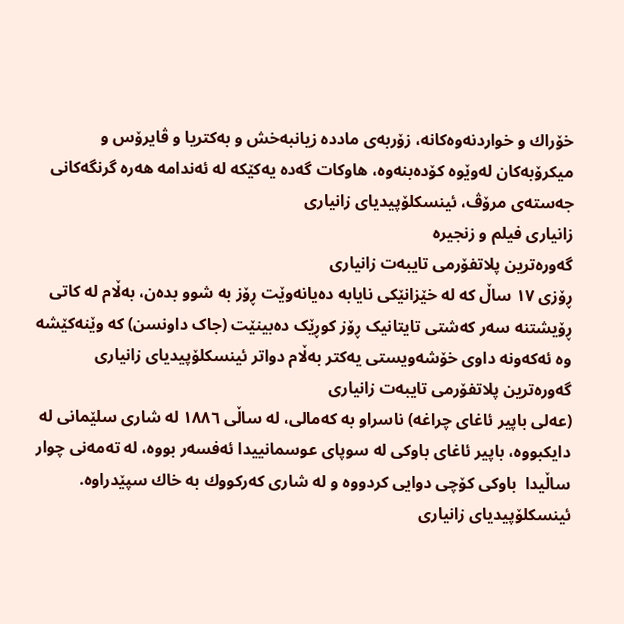خۆراك و خواردنە‌وە‌كانە‌، زۆربە‌ی ماددە‌ زیانبە‌خش و بە‌كتریا و ڤایرۆس و میكرۆبە‌كان لە‌وێوە‌ كۆدە‌بنە‌وە‌، ھاوكات گە‌دە‌ یە‌كێكە‌ لە‌ ئە‌ندامە‌ ھە‌رە‌ گرنگە‌كانی جە‌ستە‌ی مرۆڤ، ئینسكلۆپیدیای زانیاری
زانیاری فیلم و زنجیرە
گەورەترین پلاتفۆرمی تایبەت زانیاری
ڕۆزی ١٧ ساڵ کە لە خێزانێکی نایابە دەیانەوێت ڕۆز بە شوو بدەن، بەڵام لە کاتی ڕۆیشتنە سەر کەشتی تایتانیک ڕۆز کوڕێک دەبینێت (جاک داونسن) کە وێنەکێشە وە ئەکەونە داوی خۆشەویستی یەکتر بەڵام دواتر ئینسكلۆپیدیای زانیاری
گەورەترین پلاتفۆرمی تایبەت زانیاری
(عەلی باپیر ئاغای چراغە) ناسراو بە كەمالی، لە ساڵی ١٨٨٦ لە شاری سلێمانی لە دایکبووە، باپیر ئاغای باوکی لە سوپای عوسمانییدا ئەفسەر بووە، لە تەمەنی چوار ساڵیدا  باوکی کۆچی دوایی کردووە و لە شاری کەرکووك بە خاك سپێدراوە. ئینسكلۆپیدیای زانیاری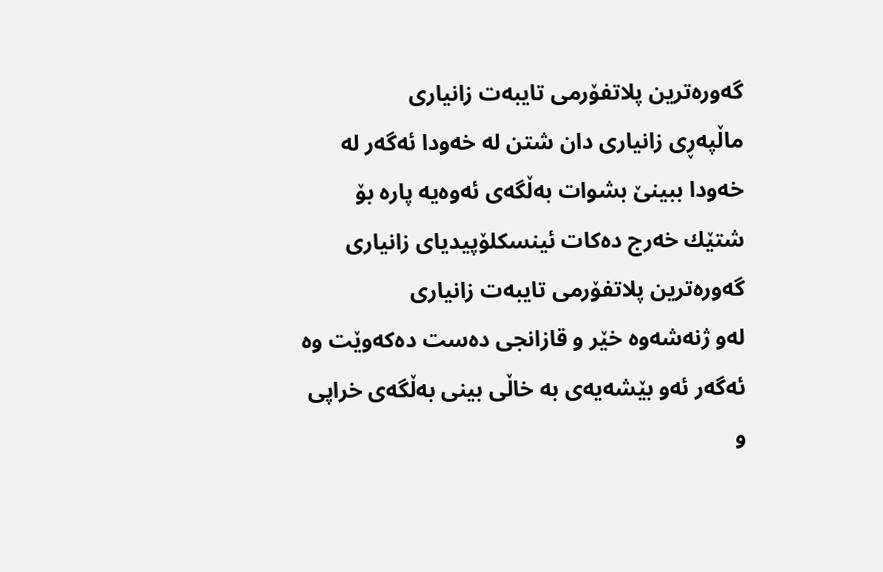گەورەترین پلاتفۆرمی تایبەت زانیاری
ماڵپه‌ڕی زانیاری دان شتن له‌ خه‌ودا ئه‌گه‌ر له‌ خه‌ودا ببینێ بشوات به‌ڵگه‌ی ئه‌وه‌یه‌ پاره‌ بۆ شتێك خه‌رج ده‌كات ئینسكلۆپیدیای زانیاری
گەورەترین پلاتفۆرمی تایبەت زانیاری
له‌و ژنه‌شه‌وه‌ خێر و قازانجی ده‌ست ده‌كه‌وێت وه‌ ئه‌گه‌ر ئه‌و بێشه‌یه‌ی به‌ خاڵی بینی به‌ڵگه‌ی خراپی و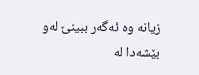زیانه‌ وه‌ ئه‌گه‌ر ببینێ له‌و بێشه‌دا له‌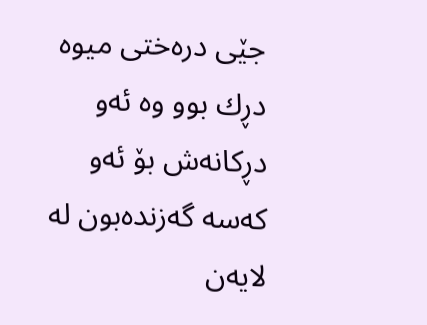جێی دره‌ختی میوه‌ دڕك بوو وه‌ ئه‌و دڕكانه‌ش بۆ ئه‌و كه‌سه‌ گه‌زنده‌بون له‌ لایه‌ن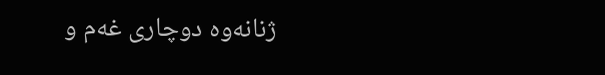ژنانه‌وه‌ دوچاری غه‌م و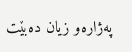په‌ژاره‌و زیان ده‌بێت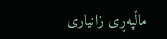ماڵپه‌ڕی زانیاری